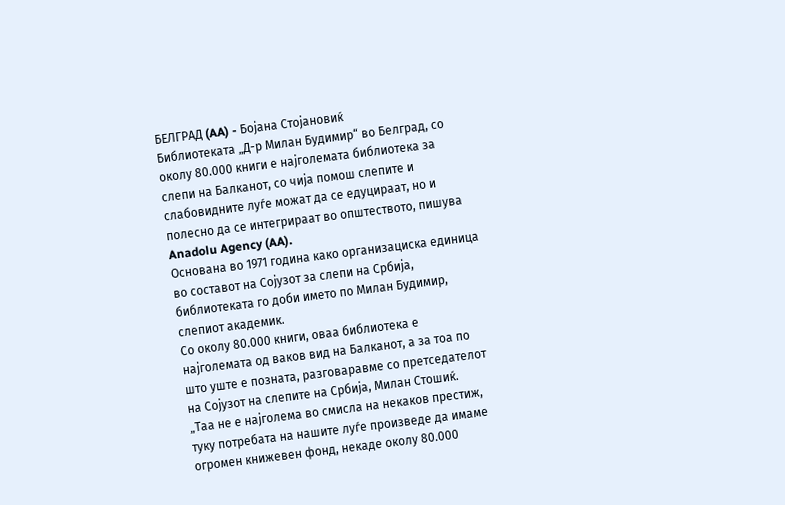БЕЛГРАД (AA) - Бојана Стојановиќ
Библиотеката „Д-р Милан Будимир“ во Белград, со околу 80.000 книги е најголемата библиотека за слепи на Балканот, со чија помош слепите и слабовидните луѓе можат да се едуцираат, но и полесно да се интегрираат во општеството, пишува Anadolu Agency (AA).
Основана во 1971 година како организациска единица во составот на Сојузот за слепи на Србија, библиотеката го доби името по Милан Будимир, слепиот академик.
Со околу 80.000 книги, оваа библиотека е најголемата од ваков вид на Балканот, а за тоа по што уште е позната, разговаравме со претседателот на Сојузот на слепите на Србија, Милан Стошиќ.
„Таа не е најголема во смисла на некаков престиж, туку потребата на нашите луѓе произведе да имаме огромен книжевен фонд, некаде околу 80.000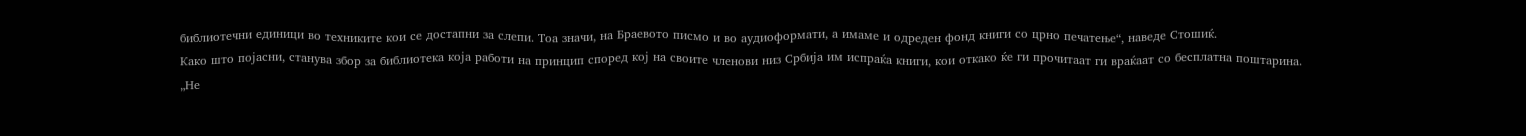библиотечни единици во техниките кои се достапни за слепи. Тоа значи, на Браевото писмо и во аудиоформати, а имаме и одреден фонд книги со црно печатење“, наведе Стошиќ.
Како што појасни, станува збор за библиотека која работи на принцип според кој на своите членови низ Србија им испраќа книги, кои откако ќе ги прочитаат ги враќаат со бесплатна поштарина.
„Не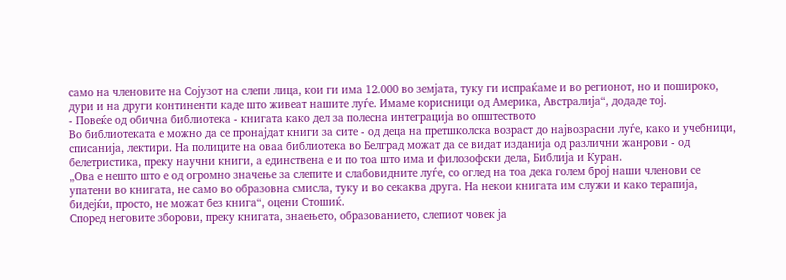само на членовите на Сојузот на слепи лица, кои ги има 12.000 во земјата, туку ги испраќаме и во регионот, но и пошироко, дури и на други континенти каде што живеат нашите луѓе. Имаме корисници од Америка, Австралија“, додаде тој.
- Повеќе од обична библиотека - книгата како дел за полесна интеграција во општеството
Во библиотеката е можно да се пронајдат книги за сите - од деца на претшколска возраст до највозрасни луѓе, како и учебници, списанија, лектири. На полиците на оваа библиотека во Белград можат да се видат изданија од различни жанрови - од белетристика, преку научни книги, а единствена е и по тоа што има и филозофски дела, Библија и Куран.
„Ова е нешто што е од огромно значење за слепите и слабовидните луѓе, со оглед на тоа дека голем број наши членови се упатени во книгата, не само во образовна смисла, туку и во секаква друга. На некои книгата им служи и како терапија, бидејќи, просто, не можат без книга“, оцени Стошиќ.
Според неговите зборови, преку книгата, знаењето, образованието, слепиот човек ја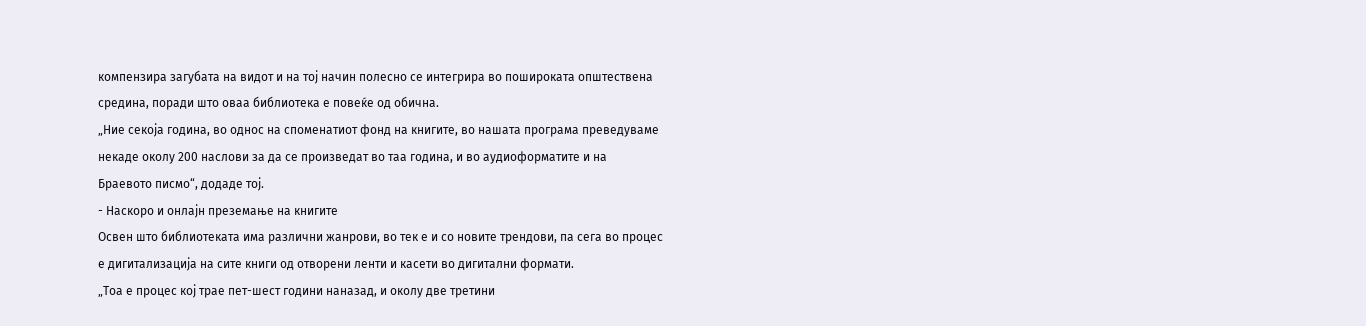компензира загубата на видот и на тој начин полесно се интегрира во пошироката општествена средина, поради што оваа библиотека е повеќе од обична.
„Ние секоја година, во однос на споменатиот фонд на книгите, во нашата програма преведуваме некаде околу 200 наслови за да се произведат во таа година, и во аудиоформатите и на Браевото писмо“, додаде тој.
- Наскоро и онлајн преземање на книгите
Освен што библиотеката има различни жанрови, во тек е и со новите трендови, па сега во процес е дигитализација на сите книги од отворени ленти и касети во дигитални формати.
„Тоа е процес кој трае пет-шест години наназад, и околу две третини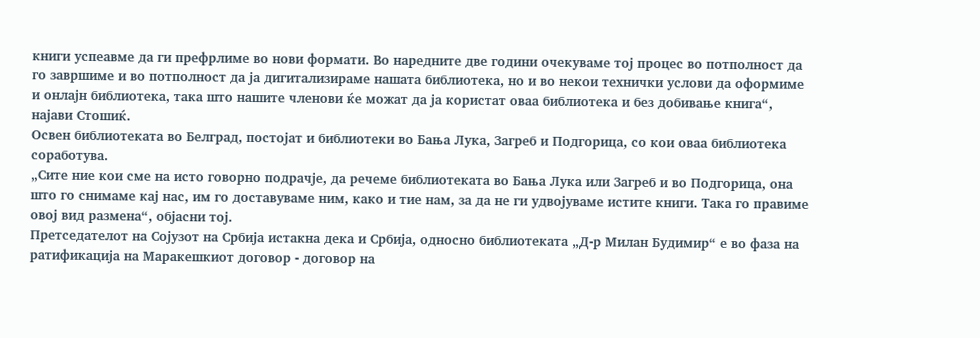книги успеавме да ги префрлиме во нови формати. Во наредните две години очекуваме тој процес во потполност да го завршиме и во потполност да ја дигитализираме нашата библиотека, но и во некои технички услови да оформиме и онлајн библиотека, така што нашите членови ќе можат да ја користат оваа библиотека и без добивање книга“, најави Стошиќ.
Освен библиотеката во Белград, постојат и библиотеки во Бања Лука, Загреб и Подгорица, со кои оваа библиотека соработува.
„Сите ние кои сме на исто говорно подрачје, да речеме библиотеката во Бања Лука или Загреб и во Подгорица, она што го снимаме кај нас, им го доставуваме ним, како и тие нам, за да не ги удвојуваме истите книги. Така го правиме овој вид размена“, објасни тој.
Претседателот на Сојузот на Србија истакна дека и Србија, односно библиотеката „Д-р Милан Будимир“ е во фаза на ратификација на Маракешкиот договор - договор на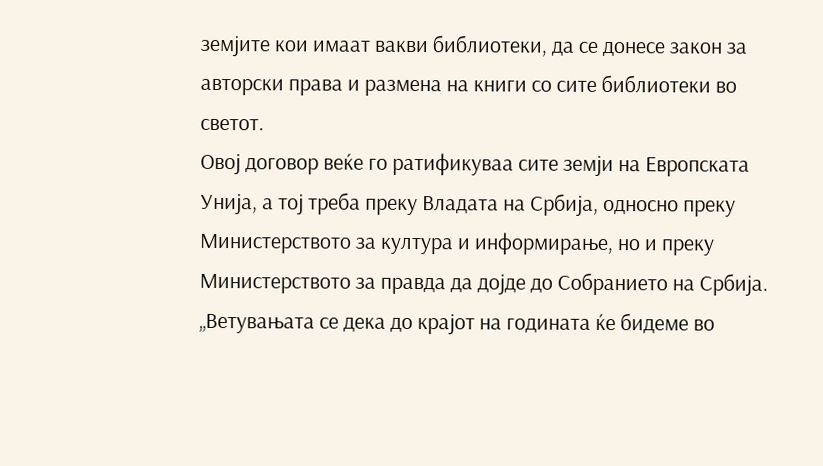земјите кои имаат вакви библиотеки, да се донесе закон за авторски права и размена на книги со сите библиотеки во светот.
Овој договор веќе го ратификуваа сите земји на Европската Унија, а тој треба преку Владата на Србија, односно преку Министерството за култура и информирање, но и преку Министерството за правда да дојде до Собранието на Србија.
„Ветувањата се дека до крајот на годината ќе бидеме во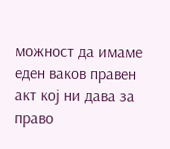можност да имаме еден ваков правен акт кој ни дава за право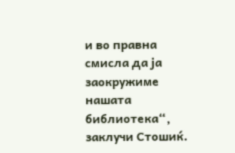и во правна смисла да ја заокружиме нашата библиотека“, заклучи Стошиќ.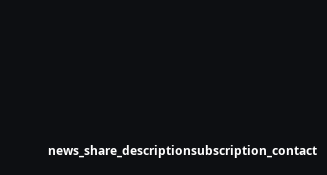news_share_descriptionsubscription_contact